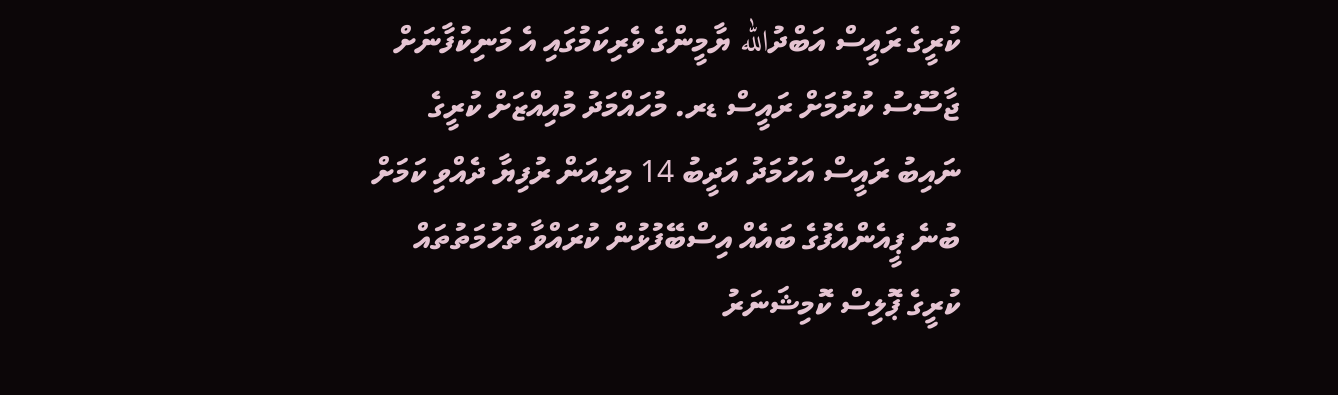ކުރީގެ ރައީސް އަބްދުالله ޔާމީންގެ ވެރިކަމުގައި އެ މަނިކުފާނަށް ޖާސޫސު ކުރުމަށް ރައީސް ޑރ. މުހައްމަދު މުއިއްޒަށް ކުރީގެ ނައިބު ރައީސް އަހުމަދު އަދީބު 14 މިލިއަން ރުފިޔާ ދެއްވި ކަމަށް ބުނެ ޕީއެންއެފުގެ ބައެއް އިސްބޭފުޅުން ކުރައްވާ ތުހުމަތުތައް ކުރީގެ ޕޮލިސް ކޮމިޝަނަރު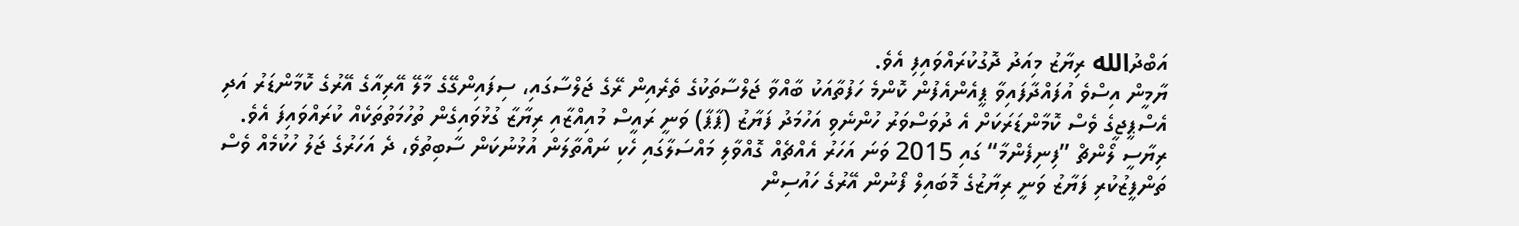އަބްދުالله ރިޔާޒު މިއަދު ދޮގުކުރައްވައިފި އެވެ.
ޔާމީން އިސްވެ އުފައްދާފައިވާ ޕީއެންއެފުން ކޮންމެ ހަފުތާއަކު ބާއްވާ ޖަލްސާތަކުގެ ތެރެއިން ރޭގެ ޖަލްސާގައި، ސިފައިންގޭގެ މާލޭ އޭރިއާގެ އޭރުގެ ކޮމާންޑަރު އަދި އެސްޕީޖީގެ ވެސް ކޮމާންޑަރަކަށް އެ ދުވަސްވަރު ހުންނެވި އަހުމަދު ފަޔާޒު (ޕާޕާ) ވަނީ ރައީސް މުއިއްޒާއި ރިޔާޒާ ގުޅުވައިގެން ތުހުމަތުތަކެއް ކުރައްވައިފަ އެވެ.
ރިޔާސީ ލޯންޗް ”ފިނިފެންމާ“ ގައި 2015 ވަނަ އަހަރު އެއްޗެއް ގޮއްވާލި މައްސަލާގައި ހެކި ނައްތާލަން އުޅުނުކަން ސާބިތުވެ، ދެ އަހަރުގެ ޖަލު ހުކުމެއް ވެސް ތަންފީޒުކުރި ފަޔާޒު ވަނީ ރިޔާޒުގެ މޮބައިލް ފޯނުން އޭރުގެ ހައުސިން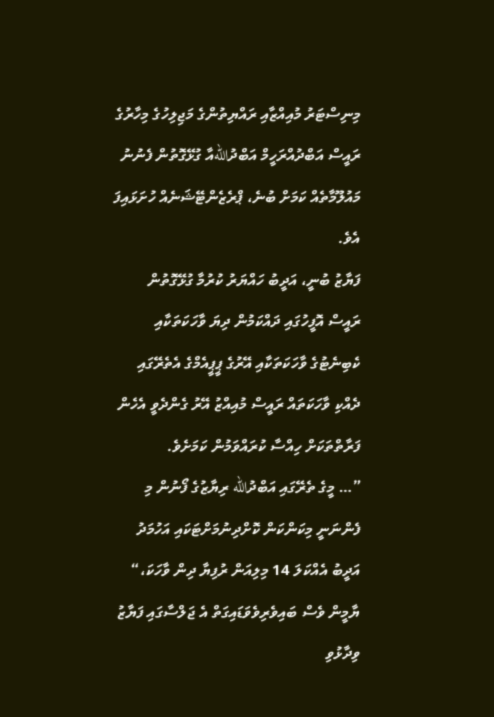މިނިސްޓަރު މުއިއްޒާއި ރައްޔިތުންގެ މަޖިލިހުގެ މިހާރުގެ ރައީސް އަބްދުއްރަހީމް އަބްދުاللهއާ ގުޅޭގޮތުން ފެނުނު މައުލޫމާތެއް ކަމަށް ބުނެ، ޕްރެޒެންޓޭޝަނެއް ހުށަޅައިފަ އެވެ.
ފަޔާޒު ބުނީ، އަދީބު ހައްޔަރު ކުރުމާ ގުޅޭގޮތުން ރައީސް އޮފީހުގައި ދައްކަމުން ދިޔަ ވާހަކަތަކާއި ކެބިނެޓުގެ ވާހަކަތަކާއި އޭރުގެ ޕީޕީއެމްގެ އެތެރޭގައި ދެއްކި ވާހަކަތައް ރައީސް މުއިއްޒު އޭރު ގެންދެވީ އެހެން ފަރާތްތަކަށް ހިއްސާ ކުރައްވަމުން ކަމަށެވެ.
”… މީގެ ތެރޭގައި އަބްދުالله ރިޔާޒުގެ ފޯނުން މި ފެންނަނީ މިކަންކަން ކޮށްދިނުމަށްޓަކައި އަހުމަދު އަދީބު އެއްކަލަ 14 މިލިއަން ރުފިޔާ ދިން ވާހަކަ،“ ޔާމީން ވެސް ބައިވެރިވެވަޑައިގަތް އެ ޖަލްސާގައި ފަޔާޒު ވިދާޅުވި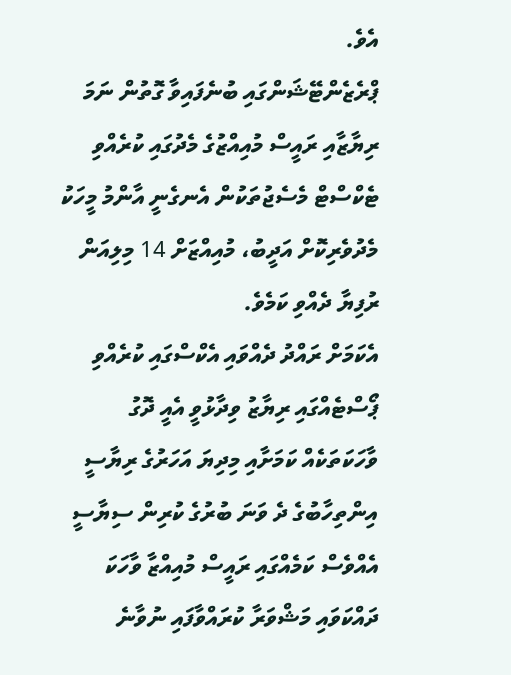އެވެ.
ޕްރެޒެންޓޭޝަންގައި ބުނެފައިވާ ގޮތުން ނަމަ ރިޔާޒާއި ރައީސް މުއިއްޒުގެ މެދުގައި ކުރެއްވި ޓެކްސްޓް މެސެޖުތަކުން އެނގެނީ އާންމު މީހަކު މެދުވެރިކޮށް އަދީބު، މުއިއްޒަށް 14 މިލިއަން ރުފިޔާ ދެއްވި ކަމެވެ.
އެކަމަށް ރައްދު ދެއްވައި އެކްސްގައި ކުރެއްވި ޕޯސްޓެއްގައި ރިޔާޒު ވިދާޅުވީ އެއީ ދޮގު ވާހަކަތަކެއް ކަމަށާއި މިދިޔަ އަހަރުގެ ރިޔާސީ އިންތިހާބުގެ ދެ ވަނަ ބުރުގެ ކުރިން ސިޔާސީ އެއްވެސް ކަމެއްގައި ރައީސް މުއިއްޒާ ވާހަކަ ދައްކަވައި މަޝްވަރާ ކުރައްވާފައި ނުވާނެ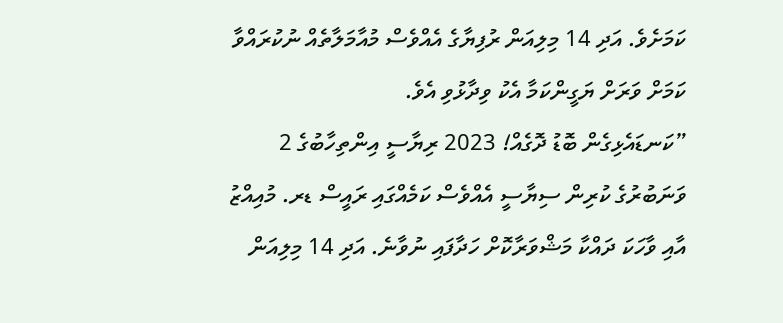ކަމަށެވެ. އަދި 14 މިލިއަން ރުފިޔާގެ އެއްވެސް މުއާމަލާތެއް ނުކުރައްވާ ކަމަށް ވަރަށް ޔަގީންކަމާ އެކު ވިދާޅުވި އެވެ.
”ކަނޑައެޅިގެން ބޮޑު ދޮގެއް! 2023 ރިޔާސީ އިންތިހާބުގެ 2 ވަނަބުރުގެ ކުރިން ސިޔާސީ އެއްވެސް ކަމެއްގައި ރައީސް ޑރ. މުއިއްޒު އާއި ވާހަކަ ދައްކާ މަޝްވަރާކޮށް ހަދާފައި ނުވާނެ. އަދި 14 މިލިއަން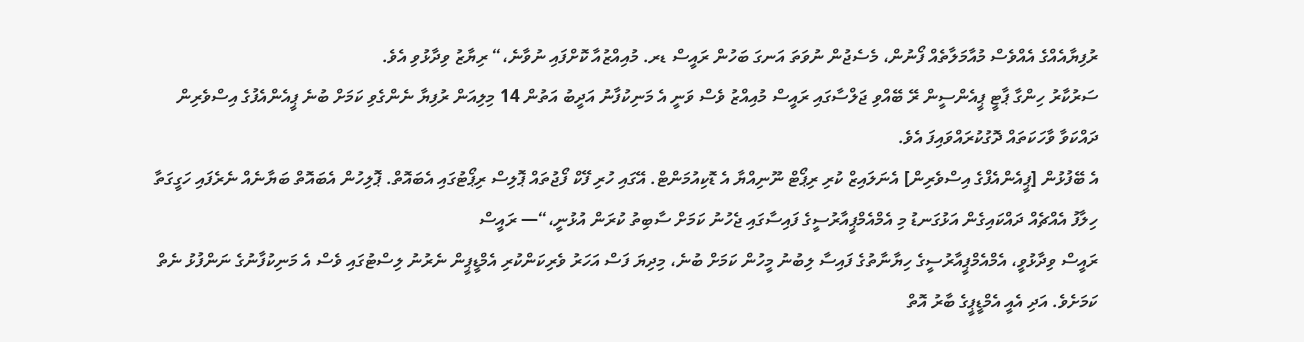ރުފިޔާއެއްގެ އެއްވެސް މުއާމަލާތެއް ފޯނުން، މެސެޖުން ނުވަތަ އަނގަ ބަހުން ރައީސް ޑރ. މުއިއްޒުއާ ކޮށްފައި ނުވާނެ،“ ރިޔާޒު ވިދާޅުވި އެވެ.
ސަރުކާރު ހިންގާ ޕާޓީ ޕީއެންސީން ރޭ ބޭއްވި ޖަލްސާގައި ރައީސް މުއިއްޒު ވެސް ވަނީ އެ މަނިކުފާނު އަދީބު އަތުން 14 މިލިއަން ރުފިޔާ ނެންގެވި ކަމަށް ބުނެ ޕީއެންއެފުގެ އިސްވެރިން ދައްކަވާ ވާހަކަތައް ދޮގުކުރައްވައިފަ އެވެ.
އެ ބޭފުޅުން [ޕީއެންއެފްގެ އިސްވެރިން] އެނަލައިޒް ކުރި ރިޕޯޓް ނޫނިއްޔާ އެ ޑޮކިއުމަންޓް. އޭގައި ހުރި ފޭކް ފޯޖުތައް ޕޮލިސް ރިޕޯޓުގައި އެބައޮތް. ޕޮލިހުން އެބައޮތް ބަޔާނެއް ނެރެފައި ހަގީގަތާ ހިލާފު އެއްޗެއް ދައްކައިގެން އަޅުގަނޑު މި އެމްއެމްޕީއާރުސީގެ ފައިސާގައި ޖެހުނު ކަމަށް ސާބިތު ކުރަން އުޅުނީ،“— ރައީސް
ރައީސް ވިދާޅުވީ، އެމްއެމްޕީއާރުސީގެ ހިޔާނާތުގެ ފައިސާ ލިބުނު މީހުން ކަމަށް ބުނެ، މިދިޔަ ފަސް އަހަރު ވެރިކަންކުރި އެމްޑީޕީން ނެރުނު ލިސްޓުގައި ވެސް އެ މަނިކުފާނުގެ ނަންފުޅު ނެތް ކަމަށެވެ. އަދި އެއީ އެމްޑީޕީގެ ބާރު އޮތް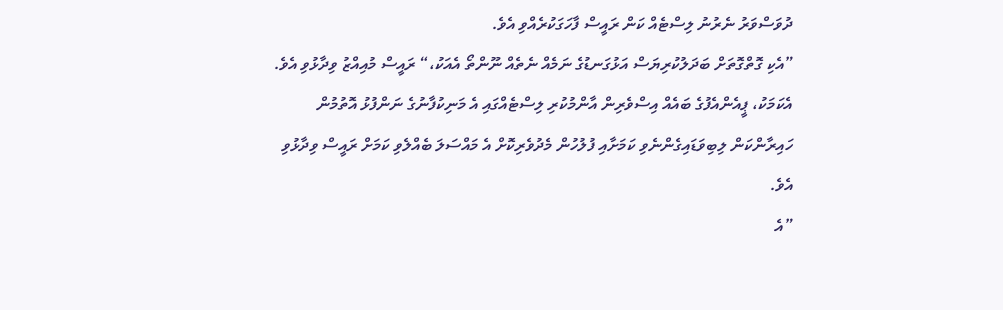ދުވަސްވަރު ނެރުނު ލިސްޓެއް ކަން ރައީސް ފާހަގަކުރެއްވި އެވެ.
”އެކި ގޮތްގޮތަށް ބަދަލުކުރިޔަސް އަޅުގަނޑުގެ ނަމެއް ނެތެއް ނޫންތޯ އެއަކު،“ ރައީސް މުއިއްޒު ވިދާޅުވި އެވެ.
އެކަމަކު، ޕީއެންއެފުގެ ބައެއް އިސްވެރިން އާންމުކުރި ލިސްޓެއްގައި އެ މަނިކުފާނުގެ ނަންފުޅު އޮތުމުން ހައިރާންކަން ލިބިވަޑައިގެންނެވި ކަމަށާއި ފުލުހުން މެދުވެރިކޮށް އެ މައްސަލަ ބެއްލެވި ކަމަށް ރައީސް ވިދާޅުވި އެވެ.
”އެ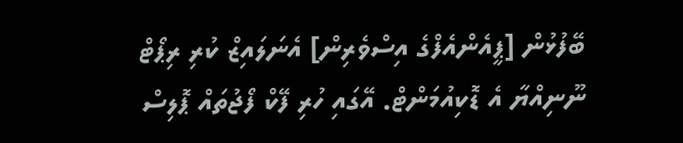ބޭފުޅުން [ޕީއެންއެފްގެ އިސްވެރިން] އެނަލައިޒް ކުރި ރިޕޯޓް ނޫނިއްޔާ އެ ޑޮކިއުމަންޓް. އޭގައި ހުރި ފޭކް ފޯޖުތައް ޕޮލިސް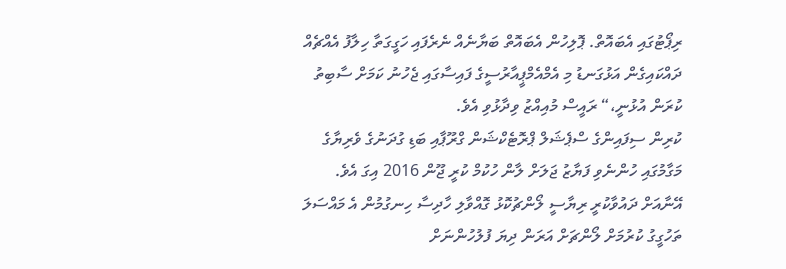ރިޕޯޓުގައި އެބައޮތް. ޕޮލިހުން އެބައޮތް ބަޔާނެއް ނެރެފައި ހަގީގަތާ ހިލާފު އެއްޗެއް ދައްކައިގެން އަޅުގަނޑު މި އެމްއެމްޕީއާރުސީގެ ފައިސާގައި ޖެހުނު ކަމަށް ސާބިތު ކުރަން އުޅުނީ،“ ރައީސް މުއިއްޒު ވިދާޅުވި އެވެ.
ކުރިން ސިފައިންގެ ސްޕެޝަލް ޕްރޮޓެކްޝަން ގްރޫޕާއި ބަޑި ގުދަނުގެ ވެރިޔާގެ މަގާމުގައި ހުންނެވި ފަޔާޒު ޖަލަށް ލާން ހުކުމް ކުރީ ޖޫން 2016 އިގަ އެވެ. އޭނާއަށް ދައުވާކުރީ ރިޔާސީ ލޯންޗުކޮޅު ގޮއްވާލި ހާދިސާ ހިނގުމުން އެ މައްސަލަ ތަހުގީގު ކުރުމަށް ލޯންޗަށް އަރަން ދިޔަ ފުލުހުންނަށް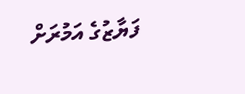ފަޔާޒުގެ އަމުރަށް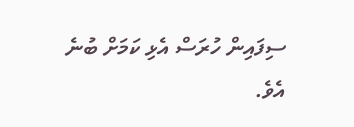ސިފައިން ހުރަސް އެޅި ކަމަށް ބުނެ އެވެ.